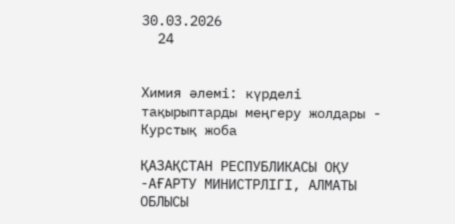30.03.2026
  24


Химия әлемі: күрделі тақырыптарды меңгеру жолдары - Курстық жоба

ҚАЗАҚСТАН РЕСПУБЛИКАСЫ ОҚУ -АҒАРТУ МИНИСТРЛІГІ, АЛМАТЫ ОБЛЫСЫ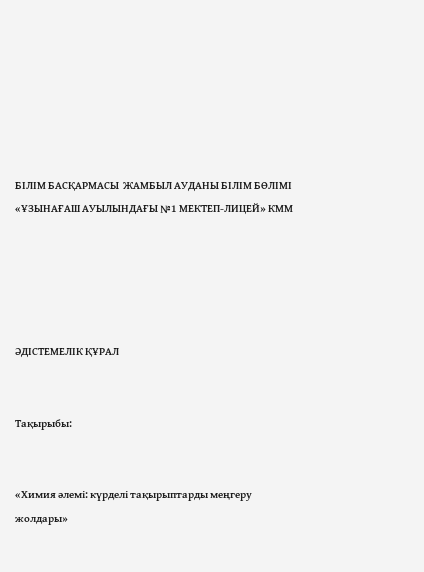БІЛІМ БАСҚАРМАСЫ  ЖАМБЫЛ АУДАНЫ БІЛІМ БӨЛІМІ «ҰЗЫНАҒАШ АУЫЛЫНДАҒЫ №1 МЕКТЕП-ЛИЦЕЙ» КММ





ӘДІСТЕМЕЛІК ҚҰРАЛ


Тақырыбы:


«Химия әлемі: күрделі тақырыптарды меңгеру жолдары»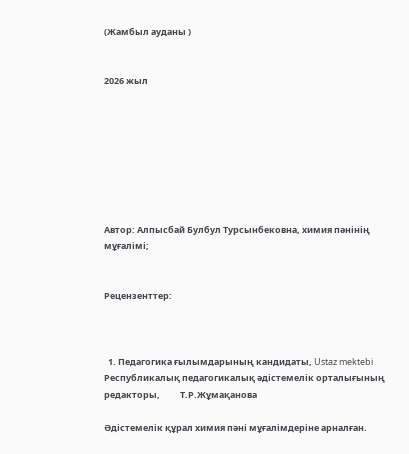(Жамбыл ауданы )


2026 жыл








Автор: Алпысбай Булбул Турсынбековна, химия пәнінің мұғалімі;


Рецензенттер:



  1. Педагогика ғылымдарының кандидаты, Ustaz mektebi Республикалық педагогикалық әдістемелік орталығының редакторы,          Т.Р.Жұмақанова

Әдістемелік құрал химия пәні мұғалімдеріне арналған.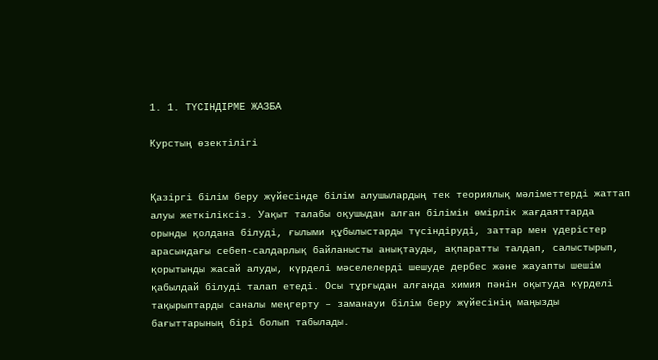1. 1. ТҮСІНДІРМЕ ЖАЗБА

Курстың өзектілігі


Қазіргі білім беру жүйесінде білім алушылардың тек теориялық мәліметтерді жаттап алуы жеткіліксіз. Уақыт талабы оқушыдан алған білімін өмірлік жағдаяттарда орынды қолдана білуді, ғылыми құбылыстарды түсіндіруді, заттар мен үдерістер арасындағы себеп-салдарлық байланысты анықтауды, ақпаратты талдап, салыстырып, қорытынды жасай алуды, күрделі мәселелерді шешуде дербес және жауапты шешім қабылдай білуді талап етеді. Осы тұрғыдан алғанда химия пәнін оқытуда күрделі тақырыптарды саналы меңгерту – заманауи білім беру жүйесінің маңызды бағыттарының бірі болып табылады.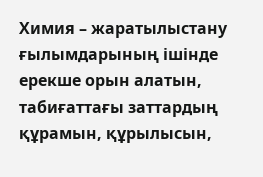Химия – жаратылыстану ғылымдарының ішінде ерекше орын алатын, табиғаттағы заттардың құрамын, құрылысын,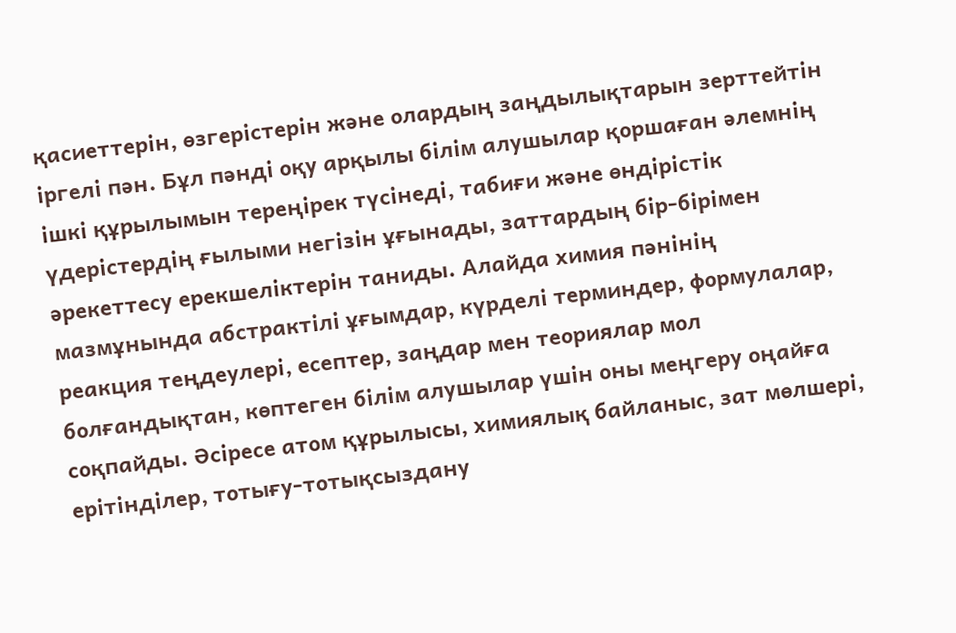қасиеттерін, өзгерістерін және олардың заңдылықтарын зерттейтін іргелі пән. Бұл пәнді оқу арқылы білім алушылар қоршаған әлемнің ішкі құрылымын тереңірек түсінеді, табиғи және өндірістік үдерістердің ғылыми негізін ұғынады, заттардың бір-бірімен әрекеттесу ерекшеліктерін таниды. Алайда химия пәнінің мазмұнында абстрактілі ұғымдар, күрделі терминдер, формулалар, реакция теңдеулері, есептер, заңдар мен теориялар мол болғандықтан, көптеген білім алушылар үшін оны меңгеру оңайға соқпайды. Әсіресе атом құрылысы, химиялық байланыс, зат мөлшері, ерітінділер, тотығу-тотықсыздану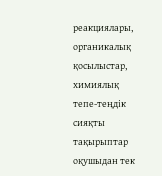реакциялары, органикалық қосылыстар, химиялық тепе-теңдік сияқты тақырыптар оқушыдан тек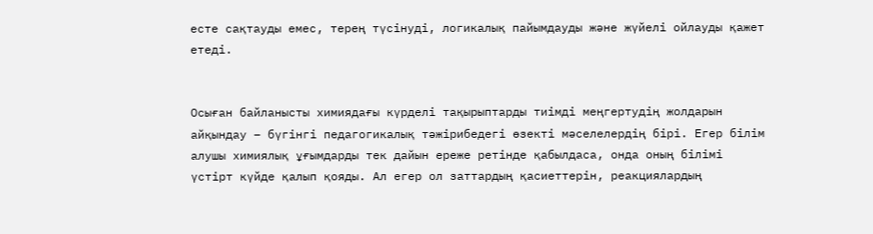есте сақтауды емес, терең түсінуді, логикалық пайымдауды және жүйелі ойлауды қажет етеді.


Осыған байланысты химиядағы күрделі тақырыптарды тиімді меңгертудің жолдарын айқындау – бүгінгі педагогикалық тәжірибедегі өзекті мәселелердің бірі. Егер білім алушы химиялық ұғымдарды тек дайын ереже ретінде қабылдаса, онда оның білімі үстірт күйде қалып қояды. Ал егер ол заттардың қасиеттерін, реакциялардың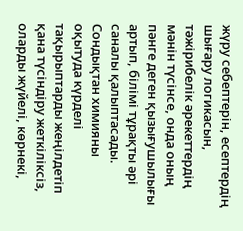жүру себептерін, есептердің шығару логикасын, тәжірибелік әрекеттердің мәнін түсінсе, онда оның пәнге деген қызығушылығы артып, білімі тұрақты әрі саналы қалыптасады. Сондықтан химияны оқытуда күрделі тақырыптарды жеңілдетіп қана түсіндіру жеткіліксіз, оларды жүйелі, көрнекі,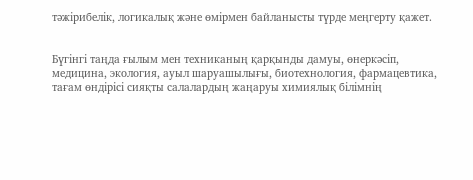тәжірибелік, логикалық және өмірмен байланысты түрде меңгерту қажет.


Бүгінгі таңда ғылым мен техниканың қарқынды дамуы, өнеркәсіп, медицина, экология, ауыл шаруашылығы, биотехнология, фармацевтика, тағам өндірісі сияқты салалардың жаңаруы химиялық білімнің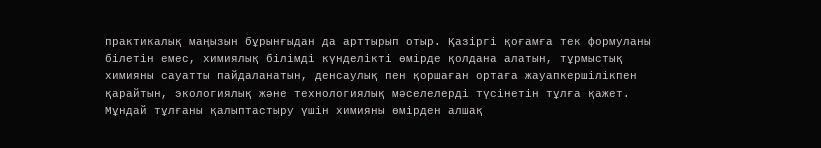практикалық маңызын бұрынғыдан да арттырып отыр. Қазіргі қоғамға тек формуланы білетін емес, химиялық білімді күнделікті өмірде қолдана алатын, тұрмыстық химияны сауатты пайдаланатын, денсаулық пен қоршаған ортаға жауапкершілікпен қарайтын, экологиялық және технологиялық мәселелерді түсінетін тұлға қажет. Мұндай тұлғаны қалыптастыру үшін химияны өмірден алшақ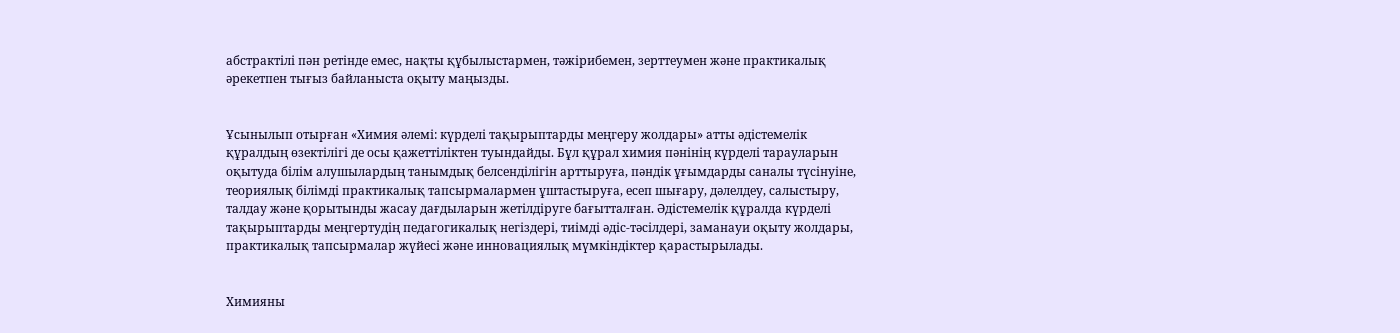абстрактілі пән ретінде емес, нақты құбылыстармен, тәжірибемен, зерттеумен және практикалық әрекетпен тығыз байланыста оқыту маңызды.


Ұсынылып отырған «Химия әлемі: күрделі тақырыптарды меңгеру жолдары» атты әдістемелік құралдың өзектілігі де осы қажеттіліктен туындайды. Бұл құрал химия пәнінің күрделі тарауларын оқытуда білім алушылардың танымдық белсенділігін арттыруға, пәндік ұғымдарды саналы түсінуіне, теориялық білімді практикалық тапсырмалармен ұштастыруға, есеп шығару, дәлелдеу, салыстыру, талдау және қорытынды жасау дағдыларын жетілдіруге бағытталған. Әдістемелік құралда күрделі тақырыптарды меңгертудің педагогикалық негіздері, тиімді әдіс-тәсілдері, заманауи оқыту жолдары, практикалық тапсырмалар жүйесі және инновациялық мүмкіндіктер қарастырылады.


Химияны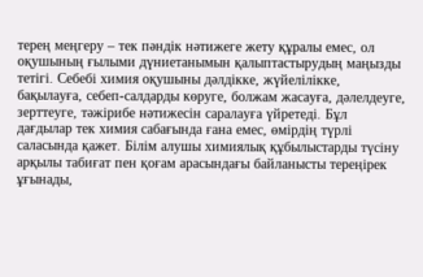терең меңгеру – тек пәндік нәтижеге жету құралы емес, ол оқушының ғылыми дүниетанымын қалыптастырудың маңызды тетігі. Себебі химия оқушыны дәлдікке, жүйелілікке, бақылауға, себеп-салдарды көруге, болжам жасауға, дәлелдеуге, зерттеуге, тәжірибе нәтижесін саралауға үйретеді. Бұл дағдылар тек химия сабағында ғана емес, өмірдің түрлі саласында қажет. Білім алушы химиялық құбылыстарды түсіну арқылы табиғат пен қоғам арасындағы байланысты тереңірек ұғынады,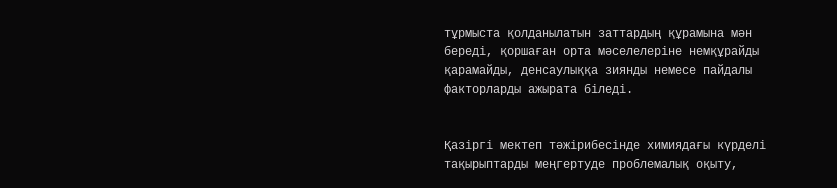тұрмыста қолданылатын заттардың құрамына мән береді, қоршаған орта мәселелеріне немқұрайды қарамайды, денсаулыққа зиянды немесе пайдалы факторларды ажырата біледі.


Қазіргі мектеп тәжірибесінде химиядағы күрделі тақырыптарды меңгертуде проблемалық оқыту,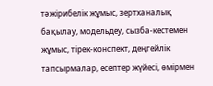тәжірибелік жұмыс, зертханалық бақылау, модельдеу, сызба-кестемен жұмыс, тірек-конспект, деңгейлік тапсырмалар, есептер жүйесі, өмірмен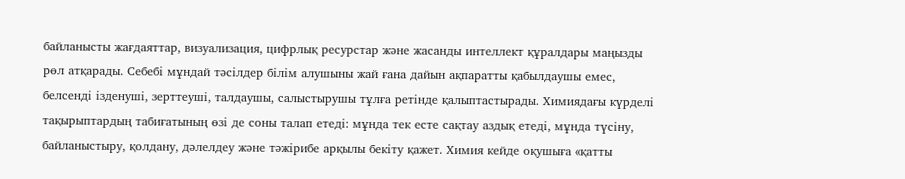байланысты жағдаяттар, визуализация, цифрлық ресурстар және жасанды интеллект құралдары маңызды рөл атқарады. Себебі мұндай тәсілдер білім алушыны жай ғана дайын ақпаратты қабылдаушы емес, белсенді ізденуші, зерттеуші, талдаушы, салыстырушы тұлға ретінде қалыптастырады. Химиядағы күрделі тақырыптардың табиғатының өзі де соны талап етеді: мұнда тек есте сақтау аздық етеді, мұнда түсіну, байланыстыру, қолдану, дәлелдеу және тәжірибе арқылы бекіту қажет. Химия кейде оқушыға «қатты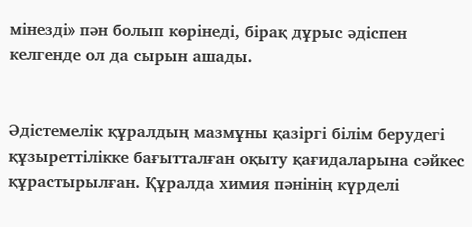мінезді» пән болып көрінеді, бірақ дұрыс әдіспен келгенде ол да сырын ашады.


Әдістемелік құралдың мазмұны қазіргі білім берудегі құзыреттілікке бағытталған оқыту қағидаларына сәйкес құрастырылған. Құралда химия пәнінің күрделі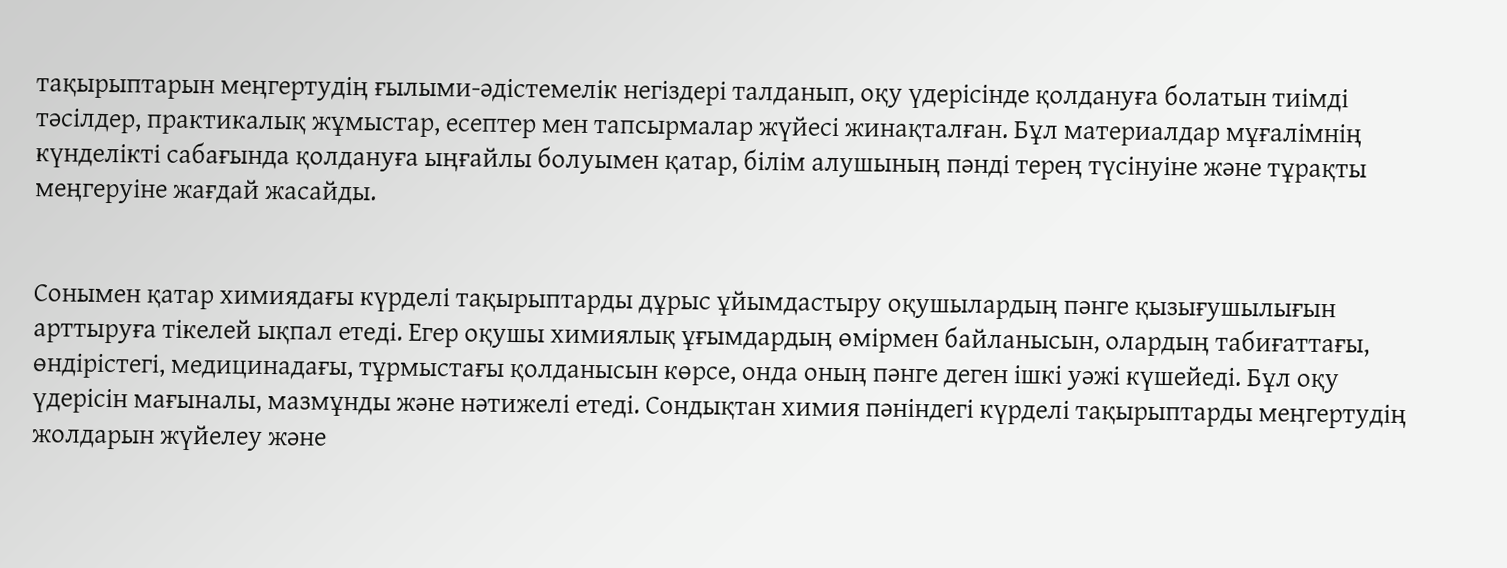тақырыптарын меңгертудің ғылыми-әдістемелік негіздері талданып, оқу үдерісінде қолдануға болатын тиімді тәсілдер, практикалық жұмыстар, есептер мен тапсырмалар жүйесі жинақталған. Бұл материалдар мұғалімнің күнделікті сабағында қолдануға ыңғайлы болуымен қатар, білім алушының пәнді терең түсінуіне және тұрақты меңгеруіне жағдай жасайды.


Сонымен қатар химиядағы күрделі тақырыптарды дұрыс ұйымдастыру оқушылардың пәнге қызығушылығын арттыруға тікелей ықпал етеді. Егер оқушы химиялық ұғымдардың өмірмен байланысын, олардың табиғаттағы, өндірістегі, медицинадағы, тұрмыстағы қолданысын көрсе, онда оның пәнге деген ішкі уәжі күшейеді. Бұл оқу үдерісін мағыналы, мазмұнды және нәтижелі етеді. Сондықтан химия пәніндегі күрделі тақырыптарды меңгертудің жолдарын жүйелеу және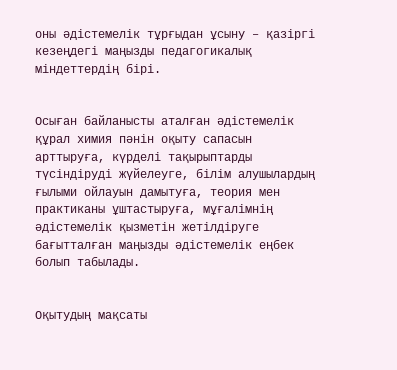оны әдістемелік тұрғыдан ұсыну – қазіргі кезеңдегі маңызды педагогикалық міндеттердің бірі.


Осыған байланысты аталған әдістемелік құрал химия пәнін оқыту сапасын арттыруға, күрделі тақырыптарды түсіндіруді жүйелеуге, білім алушылардың ғылыми ойлауын дамытуға, теория мен практиканы ұштастыруға, мұғалімнің әдістемелік қызметін жетілдіруге бағытталған маңызды әдістемелік еңбек болып табылады.


Оқытудың мақсаты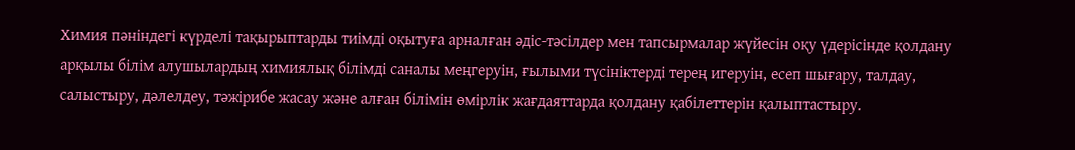Химия пәніндегі күрделі тақырыптарды тиімді оқытуға арналған әдіс-тәсілдер мен тапсырмалар жүйесін оқу үдерісінде қолдану арқылы білім алушылардың химиялық білімді саналы меңгеруін, ғылыми түсініктерді терең игеруін, есеп шығару, талдау, салыстыру, дәлелдеу, тәжірибе жасау және алған білімін өмірлік жағдаяттарда қолдану қабілеттерін қалыптастыру.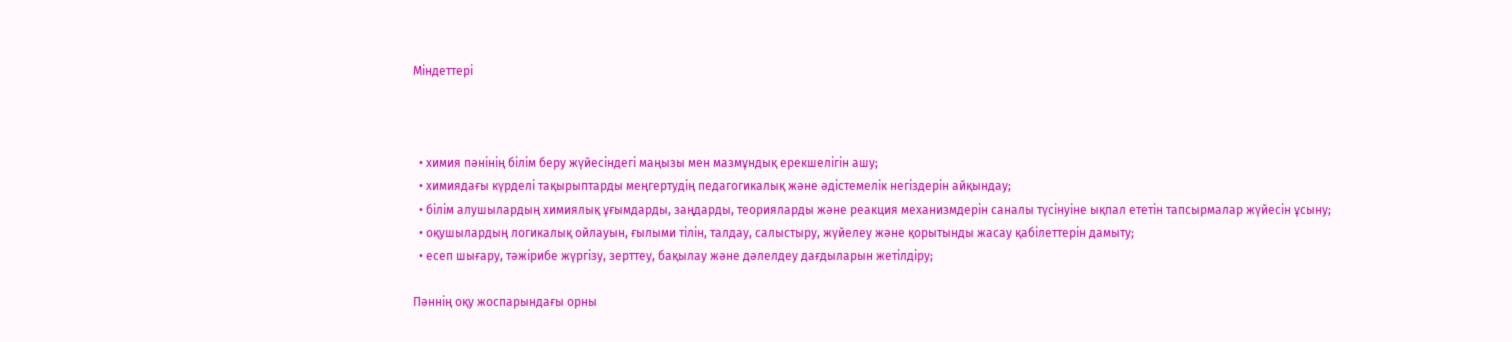Міндеттері



  • химия пәнінің білім беру жүйесіндегі маңызы мен мазмұндық ерекшелігін ашу;
  • химиядағы күрделі тақырыптарды меңгертудің педагогикалық және әдістемелік негіздерін айқындау;
  • білім алушылардың химиялық ұғымдарды, заңдарды, теорияларды және реакция механизмдерін саналы түсінуіне ықпал ететін тапсырмалар жүйесін ұсыну;
  • оқушылардың логикалық ойлауын, ғылыми тілін, талдау, салыстыру, жүйелеу және қорытынды жасау қабілеттерін дамыту;
  • есеп шығару, тәжірибе жүргізу, зерттеу, бақылау және дәлелдеу дағдыларын жетілдіру;

Пәннің оқу жоспарындағы орны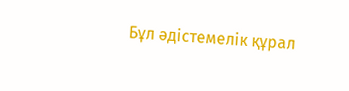Бұл әдістемелік құрал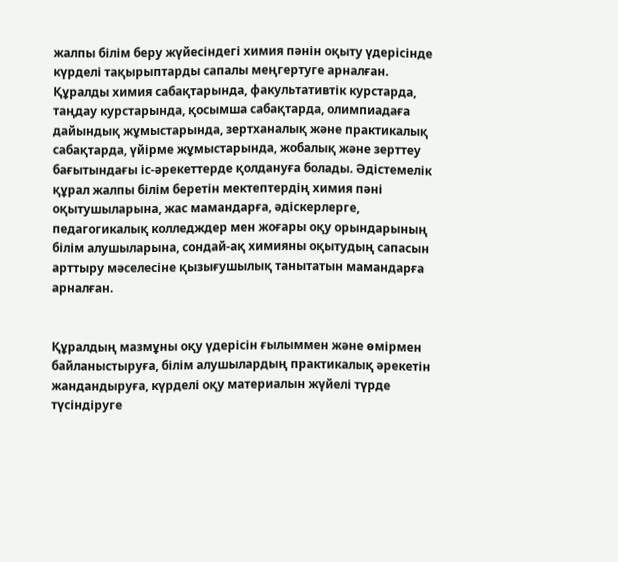жалпы білім беру жүйесіндегі химия пәнін оқыту үдерісінде күрделі тақырыптарды сапалы меңгертуге арналған. Құралды химия сабақтарында, факультативтік курстарда, таңдау курстарында, қосымша сабақтарда, олимпиадаға дайындық жұмыстарында, зертханалық және практикалық сабақтарда, үйірме жұмыстарында, жобалық және зерттеу бағытындағы іс-әрекеттерде қолдануға болады. Әдістемелік құрал жалпы білім беретін мектептердің химия пәні оқытушыларына, жас мамандарға, әдіскерлерге, педагогикалық колледждер мен жоғары оқу орындарының білім алушыларына, сондай-ақ химияны оқытудың сапасын арттыру мәселесіне қызығушылық танытатын мамандарға арналған.


Құралдың мазмұны оқу үдерісін ғылыммен және өмірмен байланыстыруға, білім алушылардың практикалық әрекетін жандандыруға, күрделі оқу материалын жүйелі түрде түсіндіруге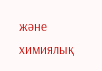және химиялық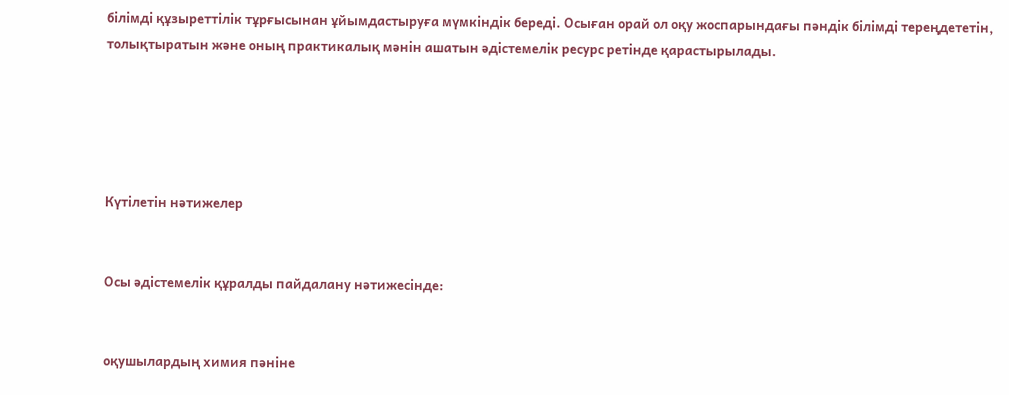білімді құзыреттілік тұрғысынан ұйымдастыруға мүмкіндік береді. Осыған орай ол оқу жоспарындағы пәндік білімді тереңдететін, толықтыратын және оның практикалық мәнін ашатын әдістемелік ресурс ретінде қарастырылады.





Күтілетін нәтижелер


Осы әдістемелік құралды пайдалану нәтижесінде:


оқушылардың химия пәніне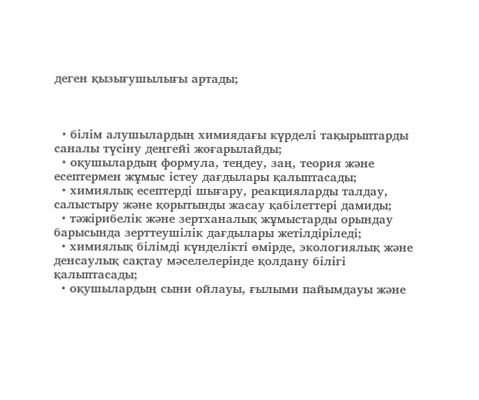деген қызығушылығы артады;



  • білім алушылардың химиядағы күрделі тақырыптарды саналы түсіну деңгейі жоғарылайды;
  • оқушылардың формула, теңдеу, заң, теория және есептермен жұмыс істеу дағдылары қалыптасады;
  • химиялық есептерді шығару, реакцияларды талдау, салыстыру және қорытынды жасау қабілеттері дамиды;
  • тәжірибелік және зертханалық жұмыстарды орындау барысында зерттеушілік дағдылары жетілдіріледі;
  • химиялық білімді күнделікті өмірде, экологиялық және денсаулық сақтау мәселелерінде қолдану білігі қалыптасады;
  • оқушылардың сыни ойлауы, ғылыми пайымдауы және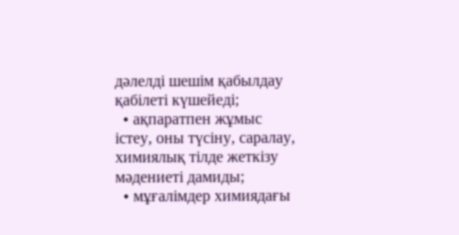дәлелді шешім қабылдау қабілеті күшейеді;
  • ақпаратпен жұмыс істеу, оны түсіну, саралау, химиялық тілде жеткізу мәдениеті дамиды;
  • мұғалімдер химиядағы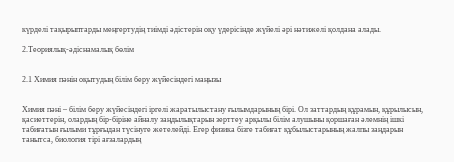күрделі тақырыптарды меңгертудің тиімді әдістерін оқу үдерісінде жүйелі әрі нәтижелі қолдана алады.

2.Теориялық-әдіснамалық бөлім


2.1 Химия пәнін оқытудың білім беру жүйесіндегі маңызы


Химия пәні – білім беру жүйесіндегі іргелі жаратылыстану ғылымдарының бірі. Ол заттардың құрамын, құрылысын, қасиеттерін, олардың бір-біріне айналу заңдылықтарын зерттеу арқылы білім алушыны қоршаған әлемнің ішкі табиғатын ғылыми тұрғыдан түсінуге жетелейді. Егер физика бізге табиғат құбылыстарының жалпы заңдарын танытса, биология тірі ағзалардың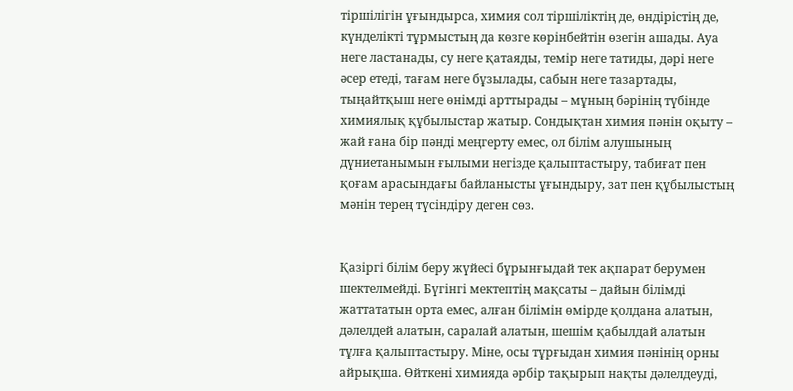тіршілігін ұғындырса, химия сол тіршіліктің де, өндірістің де, күнделікті тұрмыстың да көзге көрінбейтін өзегін ашады. Ауа неге ластанады, су неге қатаяды, темір неге татиды, дәрі неге әсер етеді, тағам неге бұзылады, сабын неге тазартады, тыңайтқыш неге өнімді арттырады – мұның бәрінің түбінде химиялық құбылыстар жатыр. Сондықтан химия пәнін оқыту – жай ғана бір пәнді меңгерту емес, ол білім алушының дүниетанымын ғылыми негізде қалыптастыру, табиғат пен қоғам арасындағы байланысты ұғындыру, зат пен құбылыстың мәнін терең түсіндіру деген сөз.


Қазіргі білім беру жүйесі бұрынғыдай тек ақпарат берумен шектелмейді. Бүгінгі мектептің мақсаты – дайын білімді жаттататын орта емес, алған білімін өмірде қолдана алатын, дәлелдей алатын, саралай алатын, шешім қабылдай алатын тұлға қалыптастыру. Міне, осы тұрғыдан химия пәнінің орны айрықша. Өйткені химияда әрбір тақырып нақты дәлелдеуді,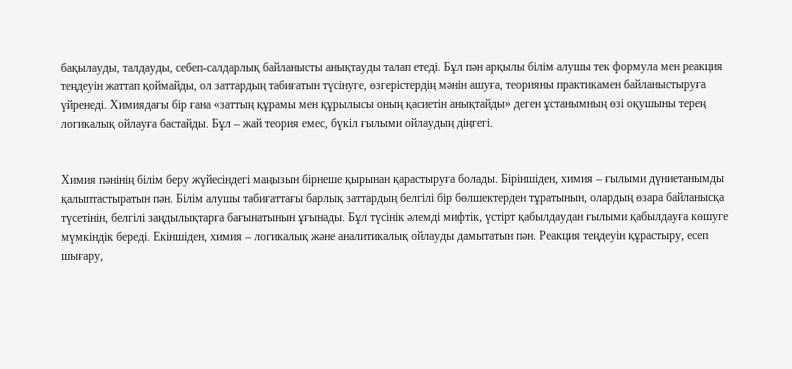бақылауды, талдауды, себеп-салдарлық байланысты анықтауды талап етеді. Бұл пән арқылы білім алушы тек формула мен реакция теңдеуін жаттап қоймайды, ол заттардың табиғатын түсінуге, өзгерістердің мәнін ашуға, теорияны практикамен байланыстыруға үйренеді. Химиядағы бір ғана «заттың құрамы мен құрылысы оның қасиетін анықтайды» деген ұстанымның өзі оқушыны терең логикалық ойлауға бастайды. Бұл – жай теория емес, бүкіл ғылыми ойлаудың діңгегі.


Химия пәнінің білім беру жүйесіндегі маңызын бірнеше қырынан қарастыруға болады. Біріншіден, химия – ғылыми дүниетанымды қалыптастыратын пән. Білім алушы табиғаттағы барлық заттардың белгілі бір бөлшектерден тұратынын, олардың өзара байланысқа түсетінін, белгілі заңдылықтарға бағынатынын ұғынады. Бұл түсінік әлемді мифтік, үстірт қабылдаудан ғылыми қабылдауға көшуге мүмкіндік береді. Екіншіден, химия – логикалық және аналитикалық ойлауды дамытатын пән. Реакция теңдеуін құрастыру, есеп шығару,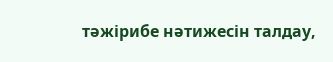тәжірибе нәтижесін талдау,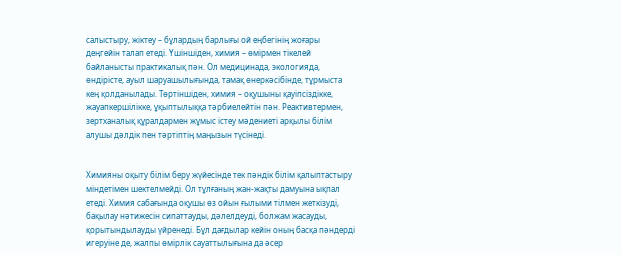салыстыру, жіктеу – бұлардың барлығы ой еңбегінің жоғары деңгейін талап етеді. Үшіншіден, химия – өмірмен тікелей байланысты практикалық пән. Ол медицинада, экологияда, өндірісте, ауыл шаруашылығында, тамақ өнеркәсібінде, тұрмыста кең қолданылады. Төртіншіден, химия – оқушыны қауіпсіздікке, жауапкершілікке, ұқыптылыққа тәрбиелейтін пән. Реактивтермен, зертханалық құралдармен жұмыс істеу мәдениеті арқылы білім алушы дәлдік пен тәртіптің маңызын түсінеді.


Химияны оқыту білім беру жүйесінде тек пәндік білім қалыптастыру міндетімен шектелмейді. Ол тұлғаның жан-жақты дамуына ықпал етеді. Химия сабағында оқушы өз ойын ғылыми тілмен жеткізуді, бақылау нәтижесін сипаттауды, дәлелдеуді, болжам жасауды, қорытындылауды үйренеді. Бұл дағдылар кейін оның басқа пәндерді игеруіне де, жалпы өмірлік сауаттылығына да әсер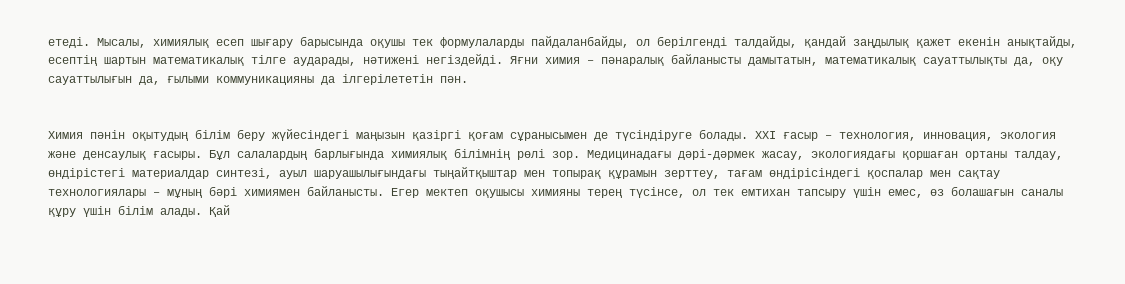етеді. Мысалы, химиялық есеп шығару барысында оқушы тек формулаларды пайдаланбайды, ол берілгенді талдайды, қандай заңдылық қажет екенін анықтайды, есептің шартын математикалық тілге аударады, нәтижені негіздейді. Яғни химия – пәнаралық байланысты дамытатын, математикалық сауаттылықты да, оқу сауаттылығын да, ғылыми коммуникацияны да ілгерілететін пән.


Химия пәнін оқытудың білім беру жүйесіндегі маңызын қазіргі қоғам сұранысымен де түсіндіруге болады. ХХІ ғасыр – технология, инновация, экология және денсаулық ғасыры. Бұл салалардың барлығында химиялық білімнің рөлі зор. Медицинадағы дәрі-дәрмек жасау, экологиядағы қоршаған ортаны талдау, өндірістегі материалдар синтезі, ауыл шаруашылығындағы тыңайтқыштар мен топырақ құрамын зерттеу, тағам өндірісіндегі қоспалар мен сақтау технологиялары – мұның бәрі химиямен байланысты. Егер мектеп оқушысы химияны терең түсінсе, ол тек емтихан тапсыру үшін емес, өз болашағын саналы құру үшін білім алады. Қай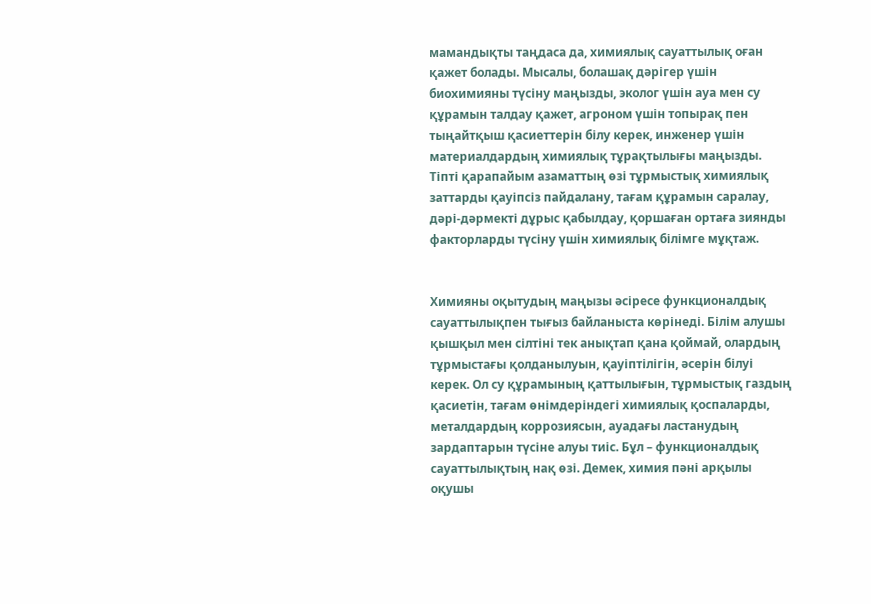мамандықты таңдаса да, химиялық сауаттылық оған қажет болады. Мысалы, болашақ дәрігер үшін биохимияны түсіну маңызды, эколог үшін ауа мен су құрамын талдау қажет, агроном үшін топырақ пен тыңайтқыш қасиеттерін білу керек, инженер үшін материалдардың химиялық тұрақтылығы маңызды. Тіпті қарапайым азаматтың өзі тұрмыстық химиялық заттарды қауіпсіз пайдалану, тағам құрамын саралау, дәрі-дәрмекті дұрыс қабылдау, қоршаған ортаға зиянды факторларды түсіну үшін химиялық білімге мұқтаж.


Химияны оқытудың маңызы әсіресе функционалдық сауаттылықпен тығыз байланыста көрінеді. Білім алушы қышқыл мен сілтіні тек анықтап қана қоймай, олардың тұрмыстағы қолданылуын, қауіптілігін, әсерін білуі керек. Ол су құрамының қаттылығын, тұрмыстық газдың қасиетін, тағам өнімдеріндегі химиялық қоспаларды, металдардың коррозиясын, ауадағы ластанудың зардаптарын түсіне алуы тиіс. Бұл – функционалдық сауаттылықтың нақ өзі. Демек, химия пәні арқылы оқушы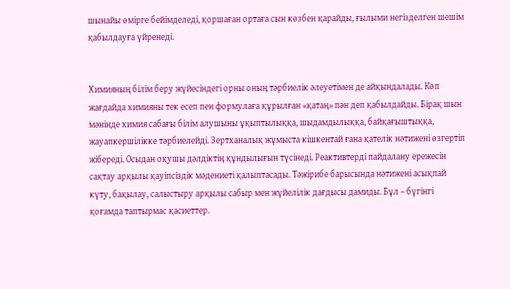шынайы өмірге бейімделеді, қоршаған ортаға сын көзбен қарайды, ғылыми негізделген шешім қабылдауға үйренеді.


Химияның білім беру жүйесіндегі орны оның тәрбиелік әлеуетімен де айқындалады. Көп жағдайда химияны тек есеп пен формулаға құрылған «қатаң» пән деп қабылдайды. Бірақ шын мәнінде химия сабағы білім алушыны ұқыптылыққа, шыдамдылыққа, байқағыштыққа, жауапкершілікке тәрбиелейді. Зертханалық жұмыста кішкентай ғана қателік нәтижені өзгертіп жібереді. Осыдан оқушы дәлдіктің құндылығын түсінеді. Реактивтерді пайдалану ережесін сақтау арқылы қауіпсіздік мәдениеті қалыптасады. Тәжірибе барысында нәтижені асықпай күту, бақылау, салыстыру арқылы сабыр мен жүйелілік дағдысы дамиды. Бұл – бүгінгі қоғамда таптырмас қасиеттер.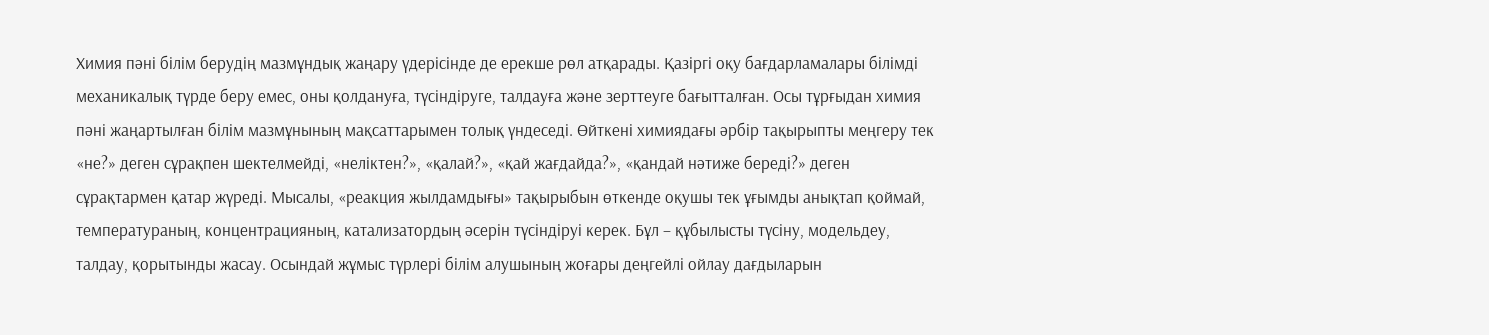Химия пәні білім берудің мазмұндық жаңару үдерісінде де ерекше рөл атқарады. Қазіргі оқу бағдарламалары білімді механикалық түрде беру емес, оны қолдануға, түсіндіруге, талдауға және зерттеуге бағытталған. Осы тұрғыдан химия пәні жаңартылған білім мазмұнының мақсаттарымен толық үндеседі. Өйткені химиядағы әрбір тақырыпты меңгеру тек «не?» деген сұрақпен шектелмейді, «неліктен?», «қалай?», «қай жағдайда?», «қандай нәтиже береді?» деген сұрақтармен қатар жүреді. Мысалы, «реакция жылдамдығы» тақырыбын өткенде оқушы тек ұғымды анықтап қоймай, температураның, концентрацияның, катализатордың әсерін түсіндіруі керек. Бұл – құбылысты түсіну, модельдеу, талдау, қорытынды жасау. Осындай жұмыс түрлері білім алушының жоғары деңгейлі ойлау дағдыларын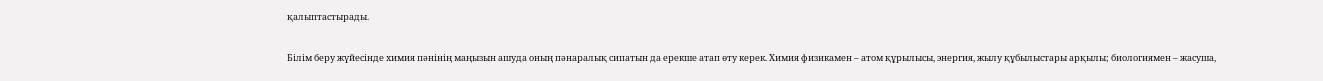қалыптастырады.


Білім беру жүйесінде химия пәнінің маңызын ашуда оның пәнаралық сипатын да ерекше атап өту керек. Химия физикамен – атом құрылысы, энергия, жылу құбылыстары арқылы; биологиямен – жасуша,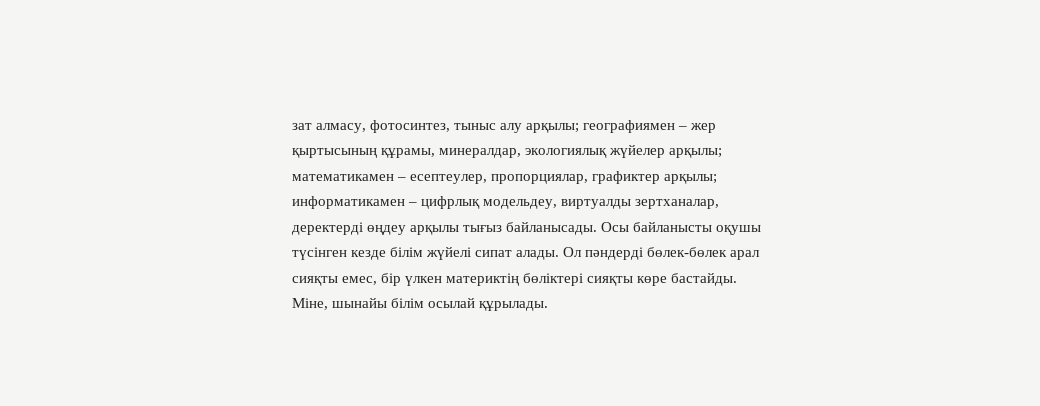зат алмасу, фотосинтез, тыныс алу арқылы; географиямен – жер қыртысының құрамы, минералдар, экологиялық жүйелер арқылы; математикамен – есептеулер, пропорциялар, графиктер арқылы; информатикамен – цифрлық модельдеу, виртуалды зертханалар, деректерді өңдеу арқылы тығыз байланысады. Осы байланысты оқушы түсінген кезде білім жүйелі сипат алады. Ол пәндерді бөлек-бөлек арал сияқты емес, бір үлкен материктің бөліктері сияқты көре бастайды. Міне, шынайы білім осылай құрылады.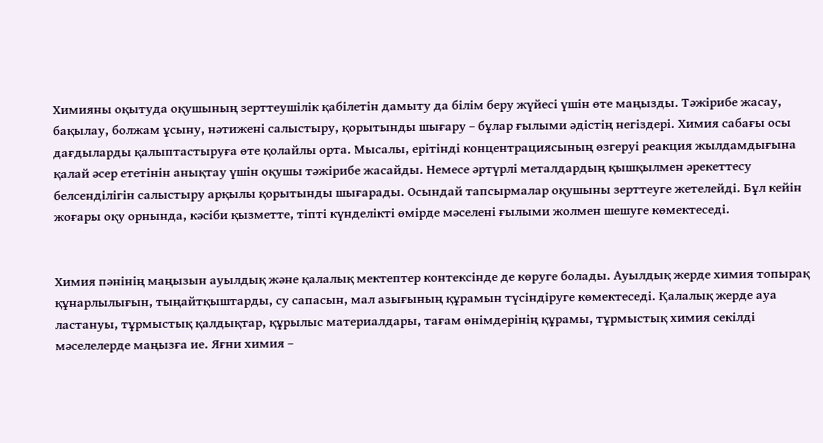Химияны оқытуда оқушының зерттеушілік қабілетін дамыту да білім беру жүйесі үшін өте маңызды. Тәжірибе жасау, бақылау, болжам ұсыну, нәтижені салыстыру, қорытынды шығару – бұлар ғылыми әдістің негіздері. Химия сабағы осы дағдыларды қалыптастыруға өте қолайлы орта. Мысалы, ерітінді концентрациясының өзгеруі реакция жылдамдығына қалай әсер ететінін анықтау үшін оқушы тәжірибе жасайды. Немесе әртүрлі металдардың қышқылмен әрекеттесу белсенділігін салыстыру арқылы қорытынды шығарады. Осындай тапсырмалар оқушыны зерттеуге жетелейді. Бұл кейін жоғары оқу орнында, кәсіби қызметте, тіпті күнделікті өмірде мәселені ғылыми жолмен шешуге көмектеседі.


Химия пәнінің маңызын ауылдық және қалалық мектептер контексінде де көруге болады. Ауылдық жерде химия топырақ құнарлылығын, тыңайтқыштарды, су сапасын, мал азығының құрамын түсіндіруге көмектеседі. Қалалық жерде ауа ластануы, тұрмыстық қалдықтар, құрылыс материалдары, тағам өнімдерінің құрамы, тұрмыстық химия секілді мәселелерде маңызға ие. Яғни химия –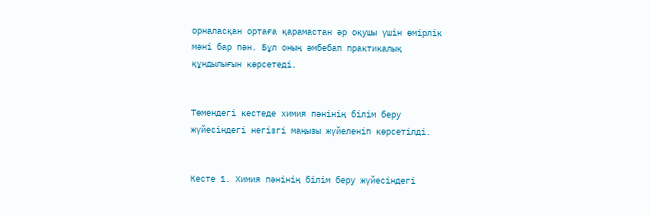орналасқан ортаға қарамастан әр оқушы үшін өмірлік мәні бар пән. Бұл оның әмбебап практикалық құндылығын көрсетеді.


Төмендегі кестеде химия пәнінің білім беру жүйесіндегі негізгі маңызы жүйеленіп көрсетілді.


Кесте 1. Химия пәнінің білім беру жүйесіндегі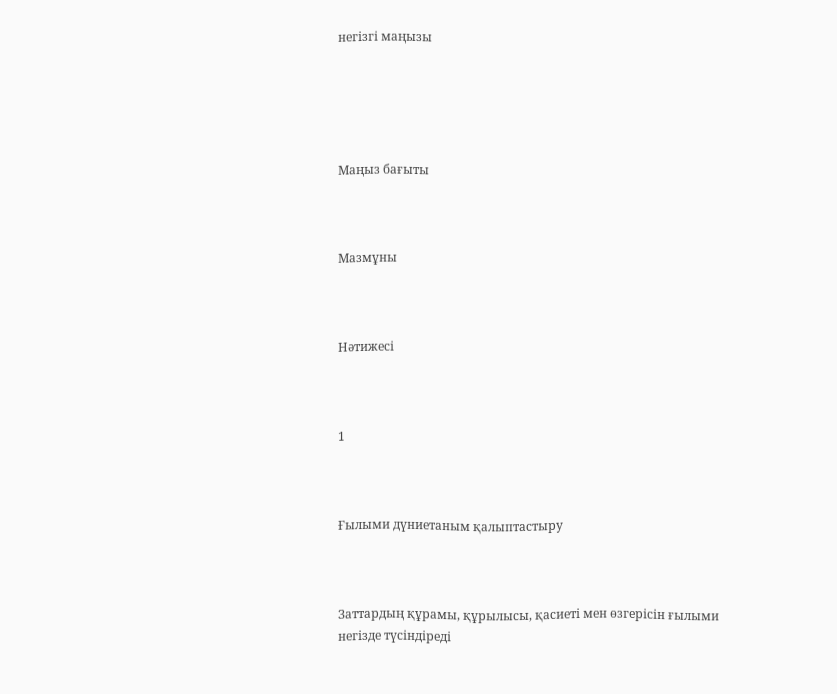негізгі маңызы





Маңыз бағыты



Мазмұны



Нәтижесі



1



Ғылыми дүниетаным қалыптастыру



Заттардың құрамы, құрылысы, қасиеті мен өзгерісін ғылыми негізде түсіндіреді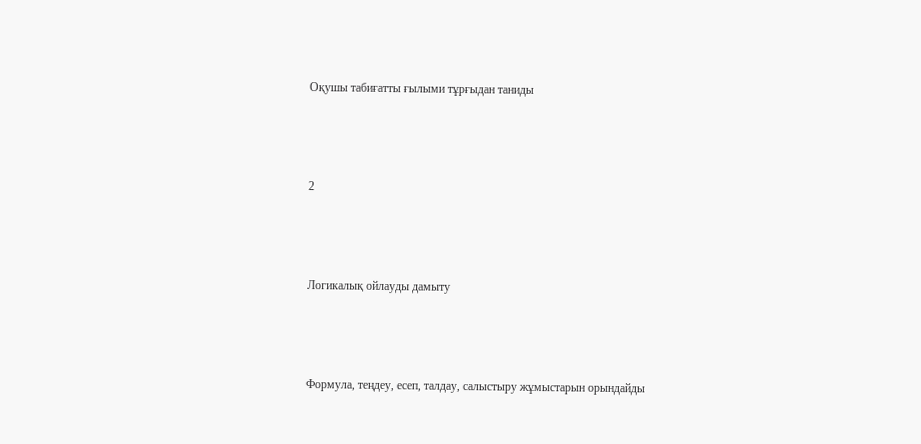Оқушы табиғатты ғылыми тұрғыдан таниды



2



Логикалық ойлауды дамыту



Формула, теңдеу, есеп, талдау, салыстыру жұмыстарын орындайды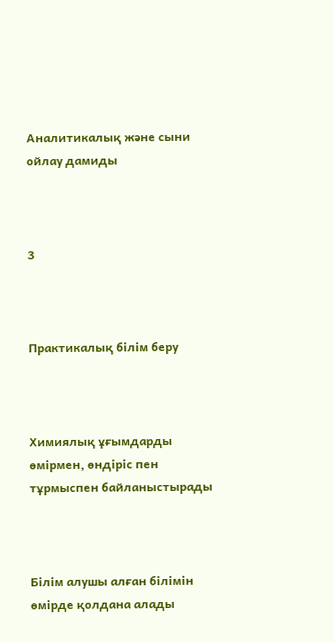Аналитикалық және сыни ойлау дамиды



3



Практикалық білім беру



Химиялық ұғымдарды өмірмен, өндіріс пен тұрмыспен байланыстырады



Білім алушы алған білімін өмірде қолдана алады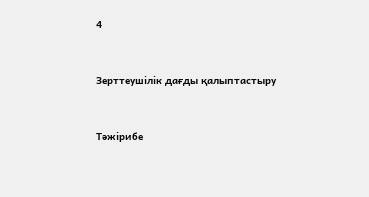4



Зерттеушілік дағды қалыптастыру



Тәжірибе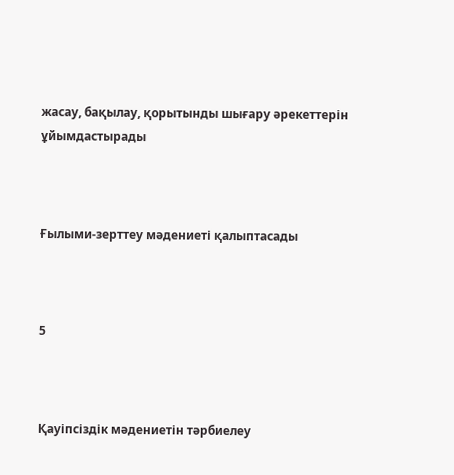жасау, бақылау, қорытынды шығару әрекеттерін ұйымдастырады



Ғылыми-зерттеу мәдениеті қалыптасады



5



Қауіпсіздік мәдениетін тәрбиелеу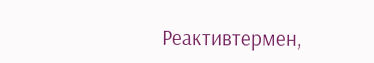Реактивтермен,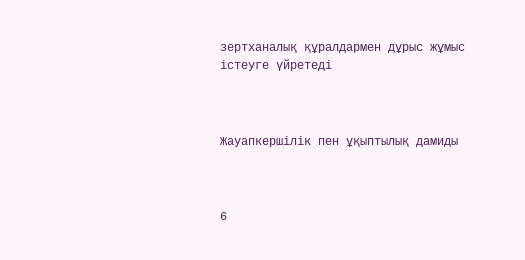зертханалық құралдармен дұрыс жұмыс істеуге үйретеді



Жауапкершілік пен ұқыптылық дамиды



6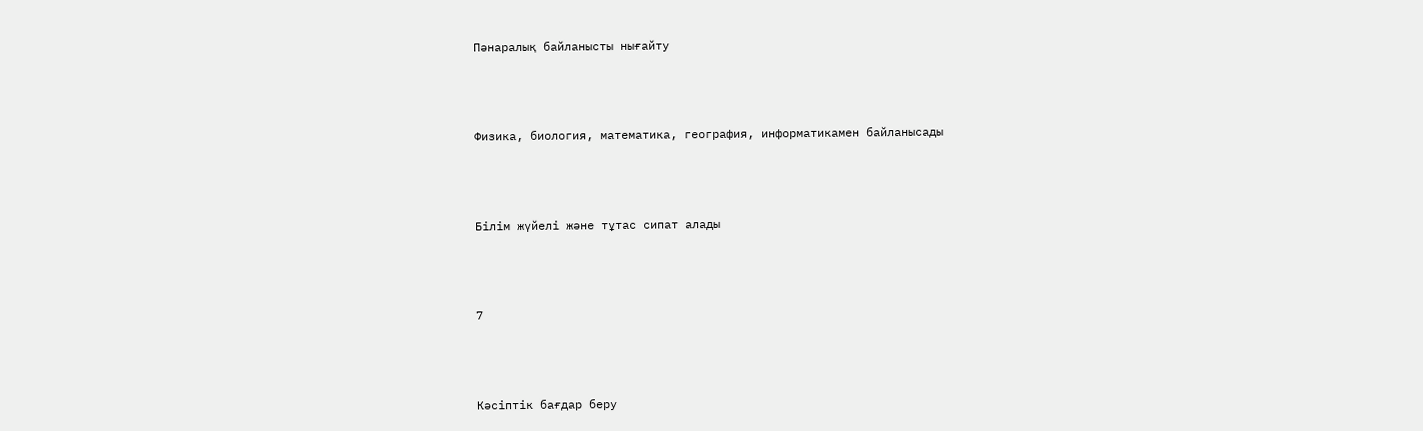Пәнаралық байланысты нығайту



Физика, биология, математика, география, информатикамен байланысады



Білім жүйелі және тұтас сипат алады



7



Кәсіптік бағдар беру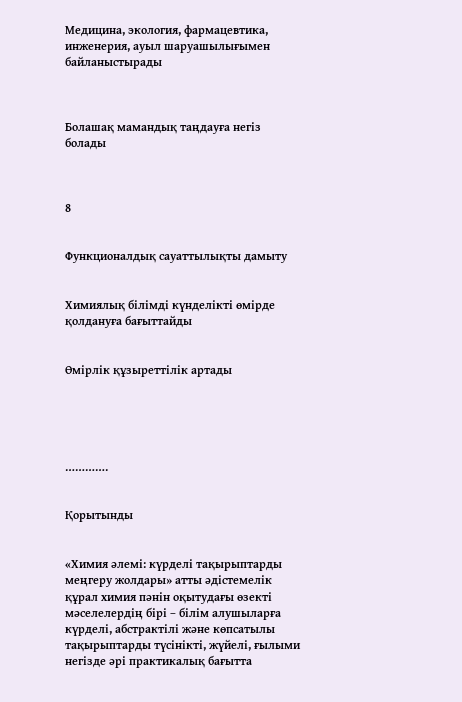Медицина, экология, фармацевтика, инженерия, ауыл шаруашылығымен байланыстырады



Болашақ мамандық таңдауға негіз болады



8


Функционалдық сауаттылықты дамыту


Химиялық білімді күнделікті өмірде қолдануға бағыттайды


Өмірлік құзыреттілік артады





………….


Қорытынды


«Химия әлемі: күрделі тақырыптарды меңгеру жолдары» атты әдістемелік құрал химия пәнін оқытудағы өзекті мәселелердің бірі – білім алушыларға күрделі, абстрактілі және көпсатылы тақырыптарды түсінікті, жүйелі, ғылыми негізде әрі практикалық бағытта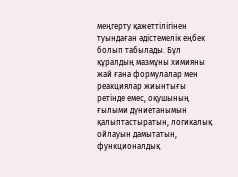меңгерту қажеттілігінен туындаған әдістемелік еңбек болып табылады. Бұл құралдың мазмұны химияны жай ғана формулалар мен реакциялар жиынтығы ретінде емес, оқушының ғылыми дүниетанымын қалыптастыратын, логикалық ойлауын дамытатын, функционалдық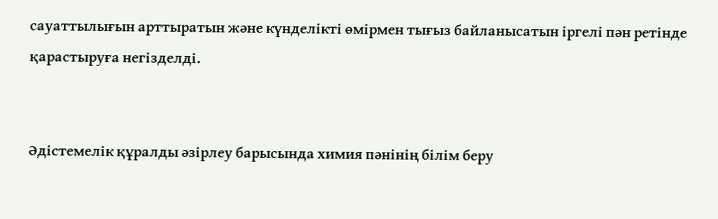сауаттылығын арттыратын және күнделікті өмірмен тығыз байланысатын іргелі пән ретінде қарастыруға негізделді.


Әдістемелік құралды әзірлеу барысында химия пәнінің білім беру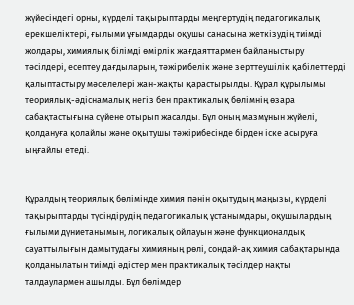жүйесіндегі орны, күрделі тақырыптарды меңгертудің педагогикалық ерекшеліктері, ғылыми ұғымдарды оқушы санасына жеткізудің тиімді жолдары, химиялық білімді өмірлік жағдаяттармен байланыстыру тәсілдері, есептеу дағдыларын, тәжірибелік және зерттеушілік қабілеттерді қалыптастыру мәселелері жан-жақты қарастырылды. Құрал құрылымы теориялық-әдіснамалық негіз бен практикалық бөлімнің өзара сабақтастығына сүйене отырып жасалды. Бұл оның мазмұнын жүйелі, қолдануға қолайлы және оқытушы тәжірибесінде бірден іске асыруға ыңғайлы етеді.


Құралдың теориялық бөлімінде химия пәнін оқытудың маңызы, күрделі тақырыптарды түсіндірудің педагогикалық ұстанымдары, оқушылардың ғылыми дүниетанымын, логикалық ойлауын және функционалдық сауаттылығын дамытудағы химияның рөлі, сондай-ақ химия сабақтарында қолданылатын тиімді әдістер мен практикалық тәсілдер нақты талдаулармен ашылды. Бұл бөлімдер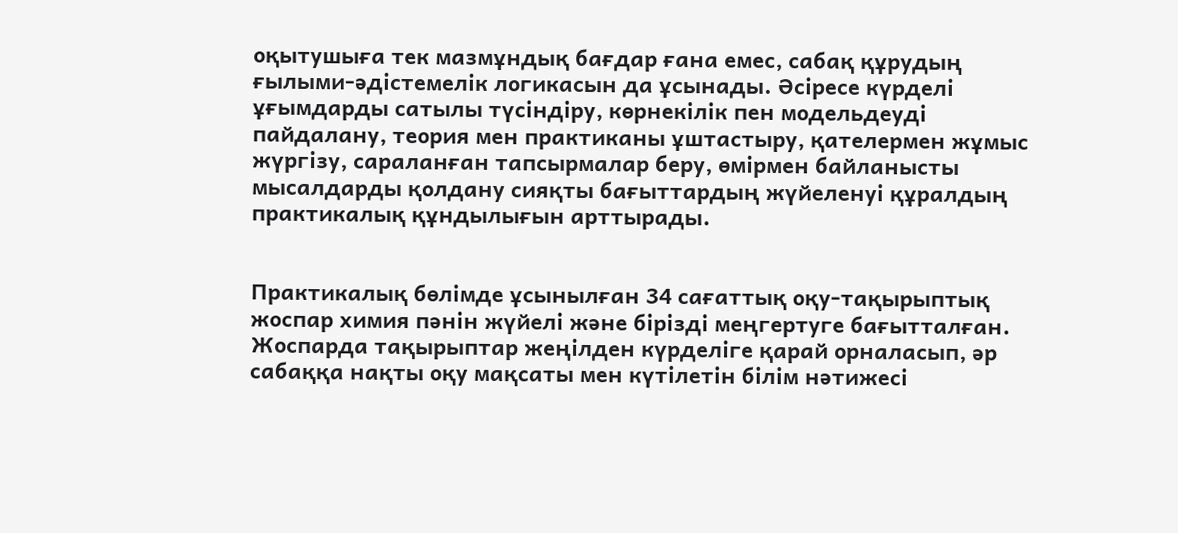оқытушыға тек мазмұндық бағдар ғана емес, сабақ құрудың ғылыми-әдістемелік логикасын да ұсынады. Әсіресе күрделі ұғымдарды сатылы түсіндіру, көрнекілік пен модельдеуді пайдалану, теория мен практиканы ұштастыру, қателермен жұмыс жүргізу, сараланған тапсырмалар беру, өмірмен байланысты мысалдарды қолдану сияқты бағыттардың жүйеленуі құралдың практикалық құндылығын арттырады.


Практикалық бөлімде ұсынылған 34 сағаттық оқу-тақырыптық жоспар химия пәнін жүйелі және бірізді меңгертуге бағытталған. Жоспарда тақырыптар жеңілден күрделіге қарай орналасып, әр сабаққа нақты оқу мақсаты мен күтілетін білім нәтижесі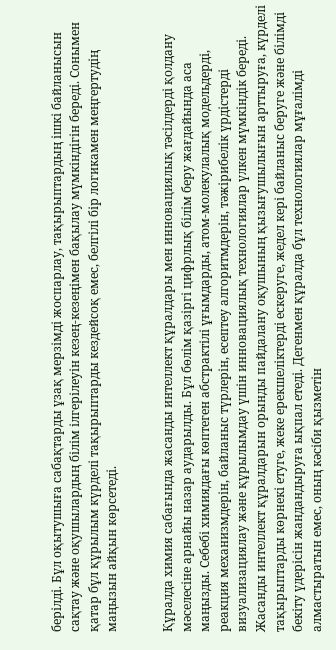берілді. Бұл оқытушыға сабақтарды ұзақ мерзімді жоспарлау, тақырыптардың ішкі байланысын сақтау және оқушылардың білім ілгерілеуін кезең-кезеңімен бақылау мүмкіндігін береді. Сонымен қатар бұл құрылым күрделі тақырыптарды кездейсоқ емес, белгілі бір логикамен меңгертудің маңызын айқын көрсетеді.


Құралда химия сабағында жасанды интеллект құралдары мен инновациялық тәсілдерді қолдану мәселесіне арнайы назар аударылды. Бұл бөлім қазіргі цифрлық білім беру жағдайында аса маңызды. Себебі химиядағы көптеген абстрактілі ұғымдарды, атом-молекулалық модельдерді, реакция механизмдерін, байланыс түрлерін, есептеу алгоритмдерін, тәжірибелік үрдістерді визуализациялау және құрылымдау үшін инновациялық технологиялар үлкен мүмкіндік береді. Жасанды интеллект құралдарын орынды пайдалану оқушының қызығушылығын арттыруға, күрделі тақырыптарды көрнекі етуге, жеке ерекшеліктерді ескеруге, жедел кері байланыс беруге және білімді бекіту үдерісін жандандыруға ықпал етеді. Дегенмен құралда бұл технологиялар мұғалімді алмастыратын емес, оның кәсіби қызметін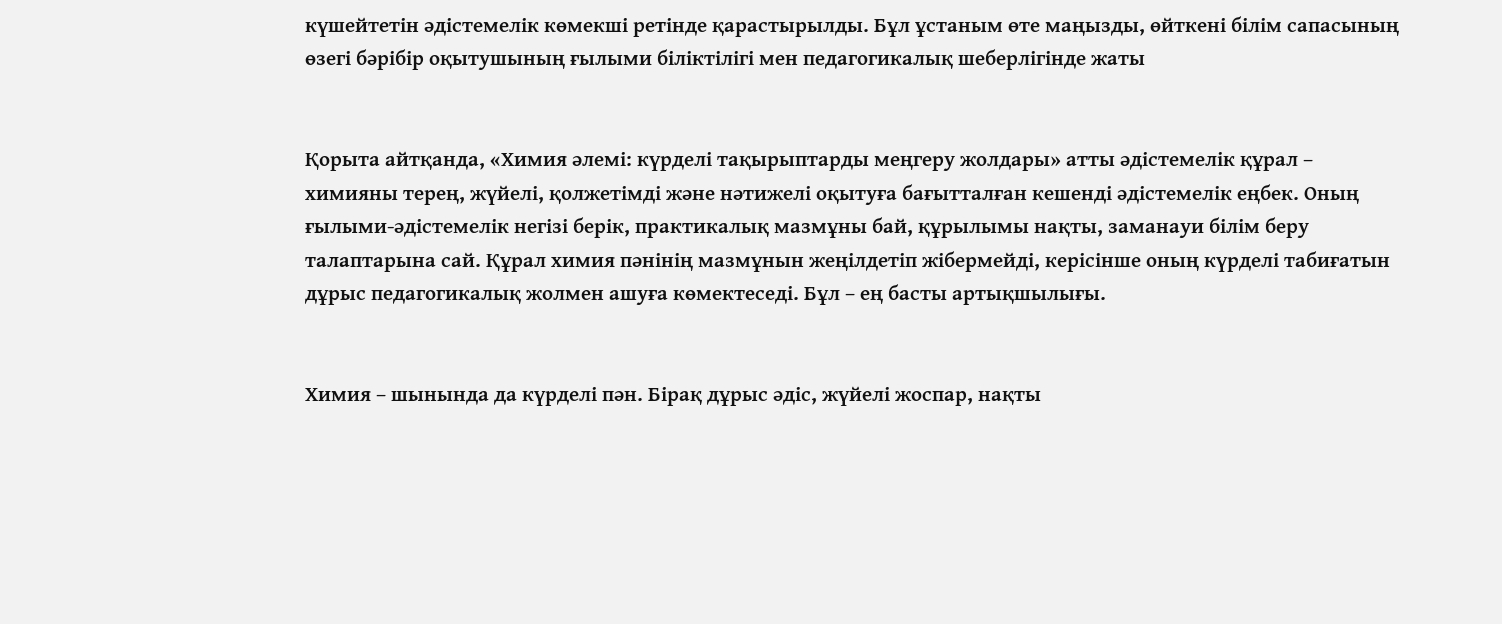күшейтетін әдістемелік көмекші ретінде қарастырылды. Бұл ұстаным өте маңызды, өйткені білім сапасының өзегі бәрібір оқытушының ғылыми біліктілігі мен педагогикалық шеберлігінде жаты


Қорыта айтқанда, «Химия әлемі: күрделі тақырыптарды меңгеру жолдары» атты әдістемелік құрал – химияны терең, жүйелі, қолжетімді және нәтижелі оқытуға бағытталған кешенді әдістемелік еңбек. Оның ғылыми-әдістемелік негізі берік, практикалық мазмұны бай, құрылымы нақты, заманауи білім беру талаптарына сай. Құрал химия пәнінің мазмұнын жеңілдетіп жібермейді, керісінше оның күрделі табиғатын дұрыс педагогикалық жолмен ашуға көмектеседі. Бұл – ең басты артықшылығы.


Химия – шынында да күрделі пән. Бірақ дұрыс әдіс, жүйелі жоспар, нақты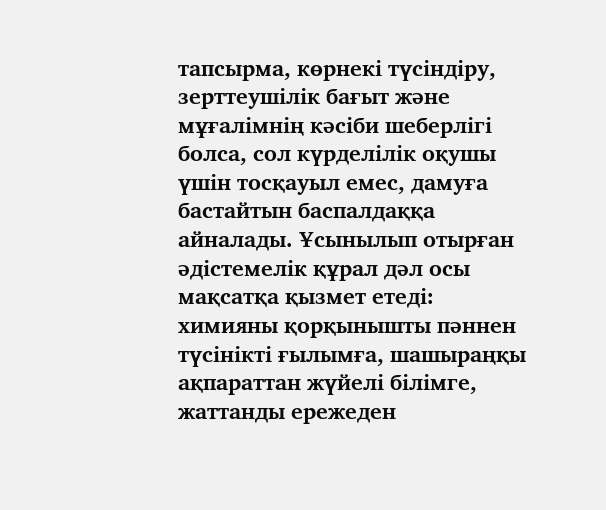тапсырма, көрнекі түсіндіру, зерттеушілік бағыт және мұғалімнің кәсіби шеберлігі болса, сол күрделілік оқушы үшін тосқауыл емес, дамуға бастайтын баспалдаққа айналады. Ұсынылып отырған әдістемелік құрал дәл осы мақсатқа қызмет етеді: химияны қорқынышты пәннен түсінікті ғылымға, шашыраңқы ақпараттан жүйелі білімге, жаттанды ережеден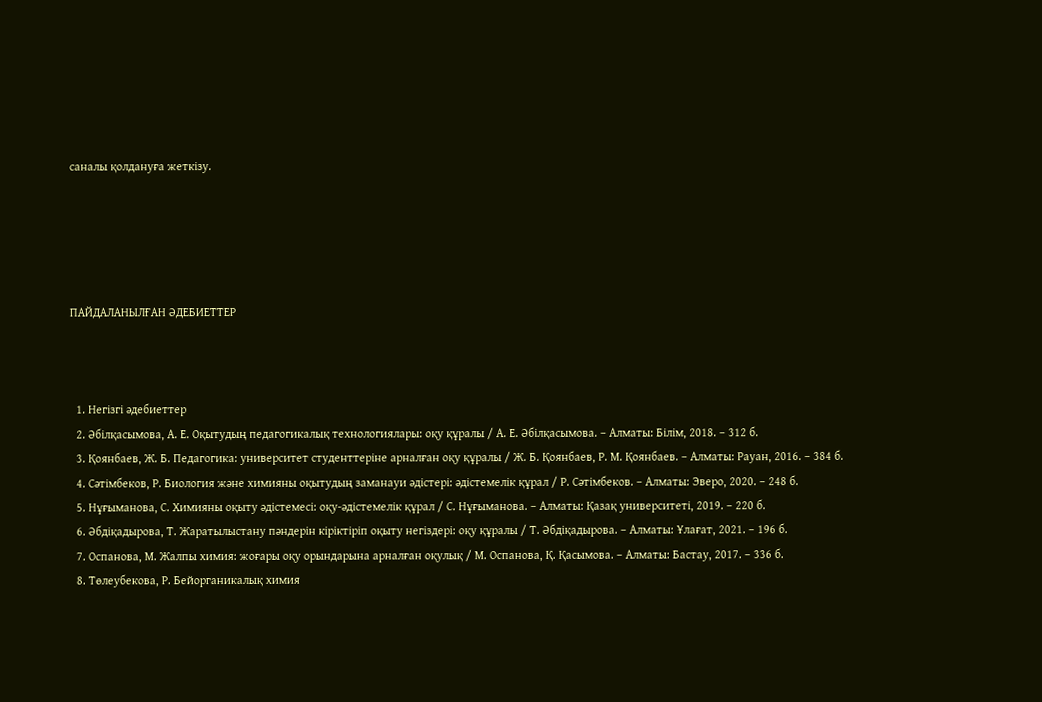саналы қолдануға жеткізу.





ПАЙДАЛАНЫЛҒАН ӘДЕБИЕТТЕР



  1. Негізгі әдебиеттер
  2. Әбілқасымова, А. Е. Оқытудың педагогикалық технологиялары: оқу құралы / А. Е. Әбілқасымова. – Алматы: Білім, 2018. – 312 б.
  3. Қоянбаев, Ж. Б. Педагогика: университет студенттеріне арналған оқу құралы / Ж. Б. Қоянбаев, Р. М. Қоянбаев. – Алматы: Рауан, 2016. – 384 б.
  4. Сәтімбеков, Р. Биология және химияны оқытудың заманауи әдістері: әдістемелік құрал / Р. Сәтімбеков. – Алматы: Эверо, 2020. – 248 б.
  5. Нұғыманова, С. Химияны оқыту әдістемесі: оқу-әдістемелік құрал / С. Нұғыманова. – Алматы: Қазақ университеті, 2019. – 220 б.
  6. Әбдіқадырова, Т. Жаратылыстану пәндерін кіріктіріп оқыту негіздері: оқу құралы / Т. Әбдіқадырова. – Алматы: Ұлағат, 2021. – 196 б.
  7. Оспанова, М. Жалпы химия: жоғары оқу орындарына арналған оқулық / М. Оспанова, Қ. Қасымова. – Алматы: Бастау, 2017. – 336 б.
  8. Төлеубекова, Р. Бейорганикалық химия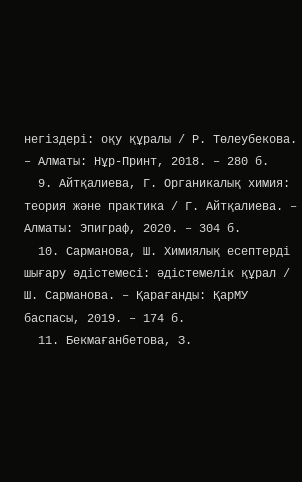негіздері: оқу құралы / Р. Төлеубекова. – Алматы: Нұр-Принт, 2018. – 280 б.
  9. Айтқалиева, Г. Органикалық химия: теория және практика / Г. Айтқалиева. – Алматы: Эпиграф, 2020. – 304 б.
  10. Сарманова, Ш. Химиялық есептерді шығару әдістемесі: әдістемелік құрал / Ш. Сарманова. – Қарағанды: ҚарМУ баспасы, 2019. – 174 б.
  11. Бекмағанбетова, З.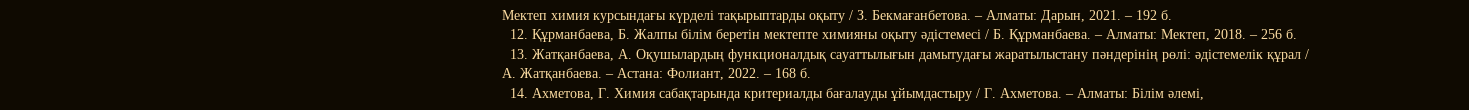Мектеп химия курсындағы күрделі тақырыптарды оқыту / З. Бекмағанбетова. – Алматы: Дарын, 2021. – 192 б.
  12. Құрманбаева, Б. Жалпы білім беретін мектепте химияны оқыту әдістемесі / Б. Құрманбаева. – Алматы: Мектеп, 2018. – 256 б.
  13. Жатқанбаева, А. Оқушылардың функционалдық сауаттылығын дамытудағы жаратылыстану пәндерінің рөлі: әдістемелік құрал / А. Жатқанбаева. – Астана: Фолиант, 2022. – 168 б.
  14. Ахметова, Г. Химия сабақтарында критериалды бағалауды ұйымдастыру / Г. Ахметова. – Алматы: Білім әлемі,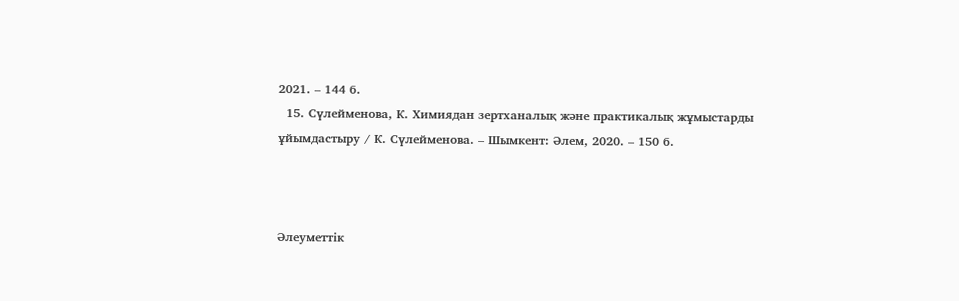2021. – 144 б.
  15. Сүлейменова, К. Химиядан зертханалық және практикалық жұмыстарды ұйымдастыру / К. Сүлейменова. – Шымкент: Әлем, 2020. – 150 б.



Әлеуметтік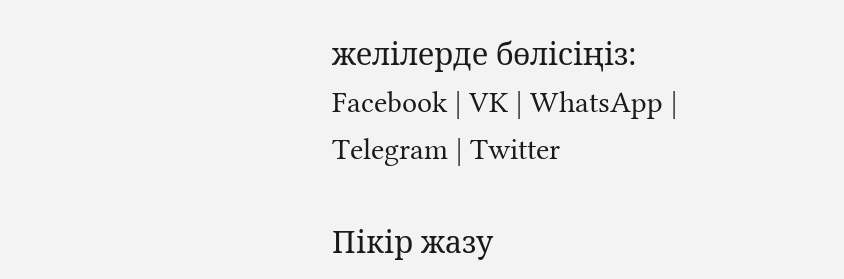желілерде бөлісіңіз:
Facebook | VK | WhatsApp | Telegram | Twitter

Пікір жазу